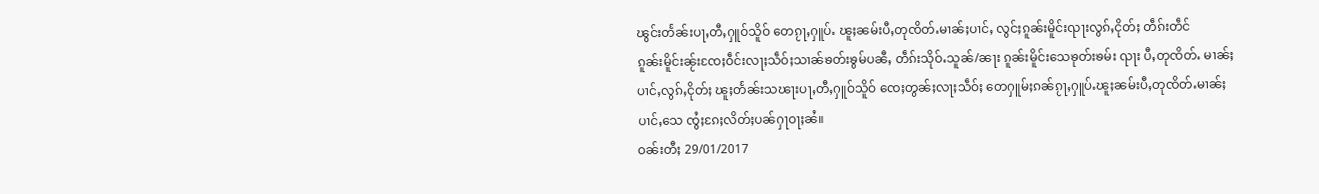ၽွင်းတႅၼ်းပႃႇတီႇႁူဝ်သိူဝ် တေၵႂႃႇႁူပ်ႉ ၽူႈၼမ်းပီႇတုၸိတ်ႉမၢၼ်ႈပၢင်ႇ လွင်ႈၵူၼ်းမိူင်းၺႃးလွၵ်ႇငိုတ်ႈ တဵၵ်းတဵင်
ၵူၼ်းမိူင်းၼႂ်းၸႄႈဝဵင်းလႃႈသဵဝ်ႈသၢၼ်ၶတ်းၶွမ်ပၼီႇ တဵၵ်းသိုဝ်ႉသူၼ်/ၼႃး ၵူၼ်းမိူင်းသေၶုတ်းၶမ်း ၺႃး ပီႇတုၸိတ်ႉ မၢၼ်ႈပၢင်ႇလွၵ်ႇငိုတ်ႈ ၽူႈတႅၼ်းသၽႃးပႃႇတီႇႁူဝ်သိူဝ် ၸေႈတွၼ်ႈလႃႈသဵဝ်ႈ တေႁူမ်ႈၵၼ်ၵႂႃႇႁူပ်ႉၽူႈၼမ်းပီႇတုၸိတ်ႉမၢၼ်ႈပၢင်ႇသေ ၸွႆႈၵႄႈလိတ်ႈပၼ်ႁႃဝႃႈၼႆ။
ဝၼ်းတီႈ 29/01/2017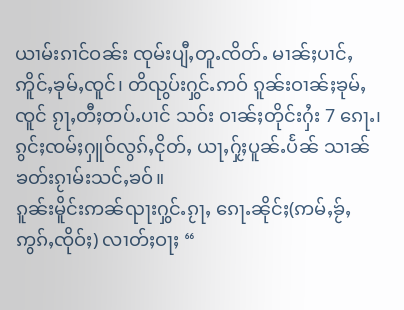ယၢမ်းၵၢင်ဝၼ်း ၸုမ်းပျီႇတူႉၸိတ်ႉ မၢၼ်ႈပၢင်ႇဢိူင်ႇၶုမ်ႇၸူင်၊ တိၺွပ်းႁွင်ႉဢဝ် ၵူၼ်းဝၢၼ်ႈၶုမ်ႇၸူင် ၵႂႃႇတီႈတပ်ႉပၢင် သဝ်း ဝၢၼ်ႈတိုင်းႁႆး 7 ၵေႃႉ၊ ၵွင်ႈၸမ်ႈႁူဝ်လွၵ်ႇငိုတ်ႇ ယႃႇႁႂ်ႈပူၼ်ႉပႅၼ် သၢၼ်ၶတ်းၵႂၢမ်းသင်ႇၶဝ်။
ၵူၼ်းမိူင်းဢၼ်ၺႃးႁွင်ႉၵႂႃႇ ၵေႃႉၼိုင်ႈ(ဢမ်ႇၶႂ်ႇဢွၵ်ႇၸိုဝ်ႈ) လၢတ်ႈဝႃႈ “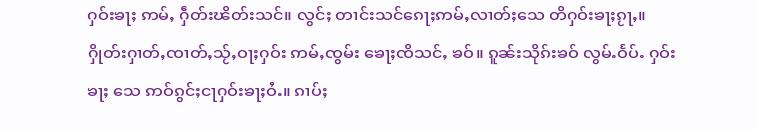ႁဝ်းၶႃႈ ဢမ်ႇ ႁဵတ်းၽိတ်းသင်။ လွင်ႈ တၢင်းသင်ၵေႃႈဢမ်ႇလၢတ်ႈသေ တိႁဝ်းၶႃႈၵႂႃႇ။ ႁိုတ်းႁၢတ်ႇၸၢတ်ႇသႂ်ႇဝႃႈႁဝ်း ဢမ်ႇၸွမ်း ၶေႃႈၸိသင်ႇ ၶဝ်။ ၵူၼ်းသိုၵ်းၶဝ် လွမ်ႉဝႅပ်ႉ ႁဝ်းၶႃႈ သေ ဢဝ်ၵွင်ႈငႃႁဝ်းၶႃႈဝႆႉ။ ၵၢပ်ႈ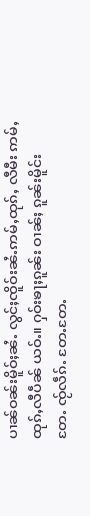ပၢၼ်ဝၼ်းမိူဝ်ႈၼႆႉ လွင်ႈၸိူဝ်းၼႆႉဢမ်ႇထုၵ်ႇ လီမီး ဢမ်ႇထုၵ်ႇလီပဵၼ် ယဝ်ႉ။ ႁဝ်းၶႃႈၵူၼ်း ဝၢၼ်ႈ ၵူၼ်းမိူင်း တႄႉ ၸႂ်လဵၵ်ႉ တႄႉတႄႉ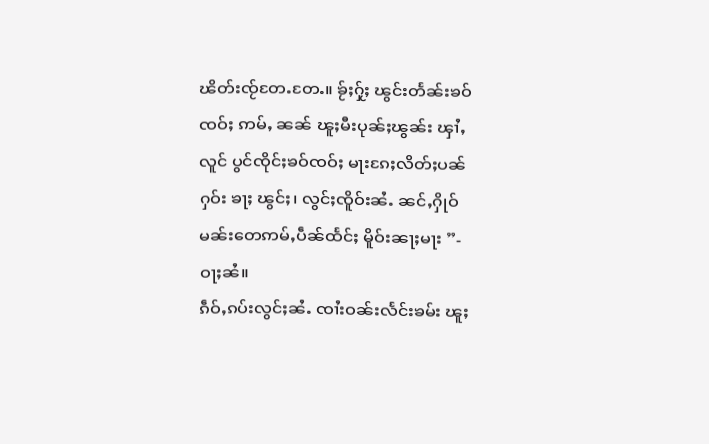ၽိတ်းၸႂ်တႄႉတႄႉ။ ၶႂ်ႈႁႂ်ႈ ၽွင်းတႅၼ်းၶဝ်ၸဝ်ႈ ဢမ်ႇ ၼၼ် ၽူႈမီးပုၼ်ႈၽွၼ်း ၾၢႆႇလူင် ပွင်ၸိုင်ႈၶဝ်ၸဝ်ႈ မႃးၵႄႈလိတ်ႈပၼ်ႁဝ်း ၶႃႈ ၽွင်ႈ၊ လွင်ႈၸိူဝ်းၼႆႉ ၼင်ႇႁိုဝ်မၼ်းတေဢမ်ႇပဵၼ်ထႅင်ႈ မိူဝ်းၼႃႈမႃး ”- ဝႃႈၼႆ။
ၵဵဝ်ႇၵပ်းလွင်ႈၼႆႉ ၸၢႆးဝၼ်းလႅင်းၶမ်း ၽူႈ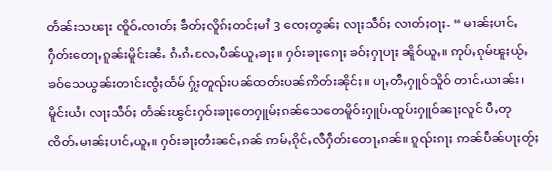တႅၼ်းသၽႃး ၸိူဝ်ႉၸၢတ်ႈ ၶဵတ်ႈလိူၵ်ႈတင်ႈမၢႆ 3 ၸေႈတွၼ်ႈ လႃႈသဵဝ်ႈ လၢတ်ႈဝႃႈ- “ မၢၼ်ႈပၢင်ႇႁဵတ်းတေႃႇၵူၼ်းမိူင်းၼႆႉ ၵႆႉၵႆႉလႄႇပဵၼ်ယူႇၶႃႈ။ ႁဝ်းၶႃႈၵေႃႈ ၶဝ်ႈႁႃပႃႈ ၼိူဝ်ယူႇ။ ဢုပ်ႇၵုမ်ၽူႈယႂ်ႇၶဝ်သေယွၼ်းတၢင်းၸွႆႈထႅမ် ႁႂ်ႈတူၺ်းပၼ်ထတ်းပၼ်ဢိတ်းၼိုင်ႈ။ ပႃႇတီႇႁူဝ်သိူဝ် တၢင်ႉယၢၼ်း၊ မိူင်းယႆ၊ လႃႈသဵဝ်ႈ တႅၼ်းၽွင်းႁဝ်းၶႃႈတေႁူမ်ႈၵၼ်သေတေမိူဝ်းႁူပ်ႉထူပ်းႁူဝ်ၼႃႈလူင် ပီႇတု ၸိတ်ႉမၢၼ်ႈပၢင်ႇယူႇ။ ႁဝ်းၶႃႈတႆးၼင်ႇၵၼ် ဢမ်ႇၵိုင်ႇလီႁဵတ်းတေႃႇၵၼ်။ ၵူၺ်းၵႃႈ ဢၼ်ပဵၼ်ပႃႈတႂ်ႈ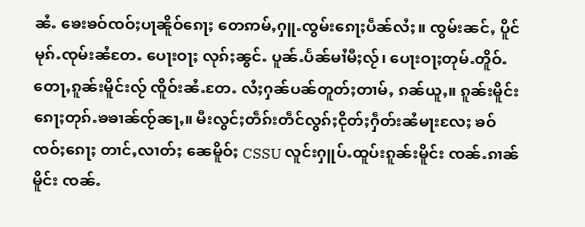ၼႆႉ ၶေးၶဝ်ၸဝ်ႈပႃၼိူဝ်ၵေႃႈ တေဢမ်ႇႁူႉၸွမ်းၵေႃႈပဵၼ်လႆႈ။ ၸွမ်းၼင်ႇ ပိူင်မုၵ်ႉၸုမ်းၼႆတႄႉ ပေႃးဝႃႈ လုၵ်ႈၼွင်ႉ ပူၼ်ႉပႅၼ်မၢႆမီႈလႂ်၊ ပေႃးဝႃႈတုမ်ႉတိူဝ်ႉတေႃႇၵူၼ်းမိူင်းလႂ် ၸိူဝ်းၼႆႉတႄႉ လႆႈႁၼ်ပၼ်တူတ်ႈတၢမ်ႇ ၵၼ်ယူႇ။ ၵူၼ်းမိူင်းၵေႃႈတုၵ်ႉၶၶၢၼ်ၸႂ်ၼႃႇ။ မီးလွင်ႈတဵၵ်းတဵင်လွၵ်ႈငိုတ်ႈႁဵတ်းၼႆမႃးလႄႈ ၶဝ်ၸဝ်ႈၵေႃႈ တၢင်ႇလၢတ်ႈ ၼေမိူဝ်ႈ CSSU လူင်းႁူပ်ႉထူပ်းၵူၼ်းမိူင်း ၸၼ်ႉၵၢၼ်မိူင်း ၸၼ်ႉ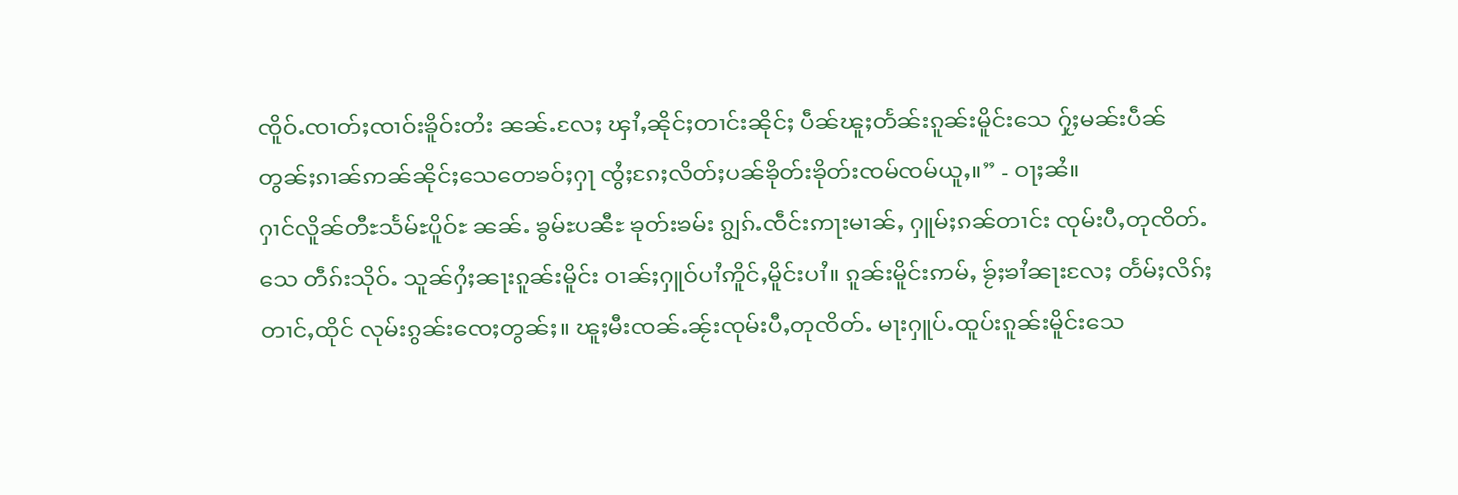ၸိူဝ်ႉၸၢတ်ႈၸၢဝ်းၶိူဝ်းတႆး ၼၼ်ႉလႄႈ ၾၢႆႇၼိုင်ႈတၢင်းၼိုင်ႈ ပဵၼ်ၽူႈတႅၼ်းၵူၼ်းမိူင်းသေ ႁႂ်ႈမၼ်းပဵၼ်တွၼ်ႈၵၢၼ်ဢၼ်ၼိုင်ႈသေတေၶဝ်ႈႁႃ ၸွႆႈၵႄႈလိတ်ႈပၼ်ၶိုတ်းၶိုတ်းၸမ်ၸမ်ယူႇ။” - ဝႃႈၼႆ။
ႁၢင်လိူၼ်တီႊသႅမ်ႊပိူဝ်ႊ ၼၼ်ႉ ၶွမ်ႊပၼီႊ ၶုတ်းၶမ်း ၵျွၵ်ႉၸဵင်းဢႃးမၢၼ်ႇ ႁူမ်ႈၵၼ်တၢင်း ၸုမ်းပီႇတုၸိတ်ႉသေ တဵၵ်းသိုဝ်ႉ သူၼ်ႁႆႈၼႃးၵူၼ်းမိူင်း ဝၢၼ်ႈႁူဝ်ပၢႆဢိူင်ႇမိူင်းပၢႆ။ ၵူၼ်းမိူင်းဢမ်ႇ ၶႂ်ႈၶၢႆၼႃးလႄႈ တႅမ်ႈလိၵ်ႈတၢင်ႇထိုင် လုမ်းၵွၼ်းၸေႈတွၼ်ႈ။ ၽူႈမီးၸၼ်ႉၼႂ်းၸုမ်းပီႇတုၸိတ်ႉ မႃးႁူပ်ႉထူပ်းၵူၼ်းမိူင်းသေ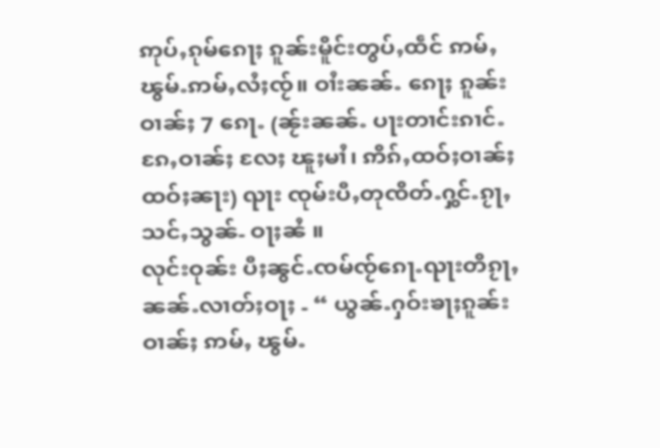ဢုပ်ႇၵုမ်ၵေႃႈ ၵူၼ်းမိူင်းတွပ်ႇထဵင် ဢမ်ႇၽွမ်ႉဢမ်ႇလႆႈၸႂ်။ ဝၢႆးၼၼ်ႉ ၵေႃႈ ၵူၼ်းဝၢၼ်ႈ 7 ၵေႃႉ (ၼႂ်းၼၼ်ႉ ပႃးတၢင်းၵၢင်ႉၵႄႇဝၢၼ်ႈ လႄႈ ၽူႈမၢႆ၊ ဢိၵ်ႇထဝ်ႈဝၢၼ်ႈ ထဝ်ႈၼႃး) ၺႃး ၸုမ်းပီႇတုၸိတ်ႉႁွင်ႉၵႂႃႇ သင်ႇသွၼ်- ဝႃႈၼႆ ။
လုင်းဝုၼ်း ပီႈၼွင်ႉၸမ်ၸႂ်ၵေႃႉၺႃးတိၵႂႃႇၼၼ်ႉလၢတ်ႈဝႃႈ - “ ယွၼ်ႉႁဝ်းၶႃႈၵူၼ်းဝၢၼ်ႈ ဢမ်ႇ ၽွမ်ႉ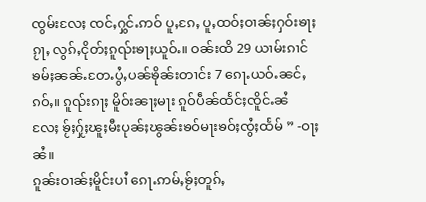ၸွမ်းလႄႈ ၸင်ႇႁွင်ႉဢဝ် ပူႇၵႄႇ ပူႇထဝ်ႈဝၢၼ်ႈႁဝ်းၶႃႈၵႂႃႇ လွၵ်ႇငိုတ်ႈၵူၺ်းၶႃႈယူဝ်ႉ။ ဝၼ်းထိ 29 ယၢမ်းၵၢင်ၶမ်ႈၼၼ်ႉတႄႉပွႆႇပၼ်ၶိုၼ်းတၢင်း 7 ၵေႃႉယဝ်ႉၼင်ႇၵဝ်ႇ။ ၵူၺ်းၵႃႈ မိူဝ်းၼႃႈမႃး ၵူဝ်ပဵၼ်ထႅင်ႈၸိူင်ႉၼႆလႄႈ ၶႂ်ႈႁႂ်ႈၽူႈမီးပုၼ်ႈၽွၼ်းၶဝ်မႃးၶဝ်ႈၸွႆႈထႅမ် ” -ဝႃႈၼႆ။
ၵူၼ်းဝၢၼ်ႈမိူင်းပၢႆ ၵေႃႉဢမ်ႇၶႂ်ႈတူၵ်ႇ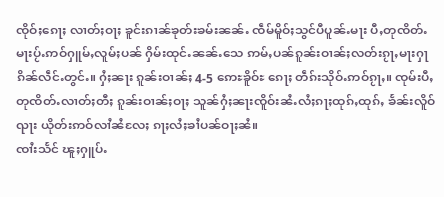ၸိုဝ်ႈၵေႃႈ လၢတ်ႈဝႃႈ ၶူင်းၵၢၼ်ၶုတ်းၶမ်းၼၼ်ႉ ၸဵမ်မိူဝ်ႈသွင်ပီပူၼ်ႉမႃး ပီႇတုၸိတ်ႉ မႃးပႂ်ႉဢဝ်ႁူမ်ႇလူမ်ႈပၼ် ႁိမ်းထုင်ႉၼၼ်ႉသေ ဢမ်ႇပၼ်ၵူၼ်းဝၢၼ်ႈလတ်းၵႂႃႇမႃးႁႃၵိၼ်လဵင်ႉတွင်ႉ။ ႁႆႈၼႃး ၵူၼ်းဝၢၼ်ႈ 4-5 ဢေႊၶိူဝ်ႊ ၵေႃႈ တဵၵ်းသိုဝ်ႉဢဝ်ၵႂႃႇ။ ၸုမ်းပီႇတုၸိတ်ႉလၢတ်ႈတီႈ ၵူၼ်းဝၢၼ်ႈဝႃႈ သူၼ်ႁႆႈၼႃးၸိူဝ်းၼႆႉလႆႈၵႃႈထုၵ်ႇထုၵ်ႇ ၶႅၼ်းလိူဝ်ၺႃး ယိုတ်းဢဝ်လၢႆၼႆလႄႈ ၵႃႈလႆႈၶၢႆပၼ်ဝႃႈၼႆ။
ၸၢႆးသႅင် ၽူႈႁူပ်ႉ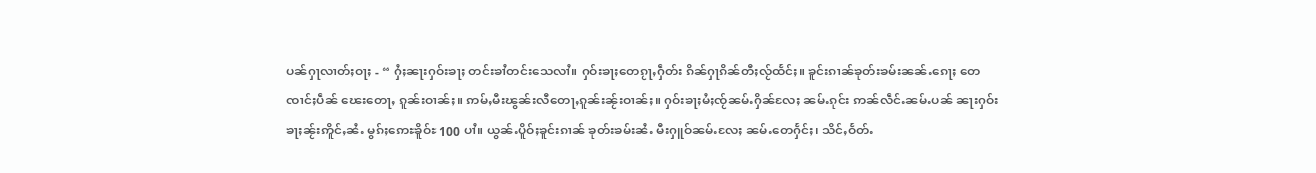ပၼ်ႁႃလၢတ်ႈဝႃႈ - “ ႁႆႈၼႃးႁဝ်းၶႃႈ တင်းၶၢႆတင်းသေလၢႆ။ ႁဝ်းၶႃႈတေၵႂႃႇႁဵတ်း ၵိၼ်ႁႃၵိၼ်တီႈလႂ်ထႅင်ႈ။ ၶူင်းၵၢၼ်ၶုတ်းၶမ်းၼၼ်ႉၵေႃႈ တေၸၢင်ႈပဵၼ် ၽေးတေႃႇ ၵူၼ်းဝၢၼ်ႈ။ ဢမ်ႇမီးၽွၼ်းလီတေႃႇၵူၼ်းၼႂ်းဝၢၼ်ႈ။ ႁဝ်းၶႃႈမႆႈၸႂ်ၼမ်ႉႁိၼ်လႄႈ ၼမ်ႉၵုင်း ဢၼ်လဵင်ႉၼမ်ႉပၼ် ၼႃးႁဝ်းၶႃႈၼႂ်းဢိူင်ႇၼႆႉ မွၵ်ႈဢေႊၶိူဝ်ႊ 100 ပၢႆ။ ယွၼ်ႉပိူဝ်ႈၶူင်းၵၢၼ် ၶုတ်းၶမ်းၼႆႉ မီးႁူဝ်ၼမ်ႉလႄႈ ၼမ်ႉတေႁႅင်ႈ၊ သိင်ႇဝႅတ်ႉ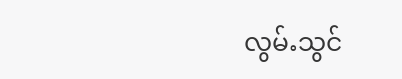လွမ်ႉသွင်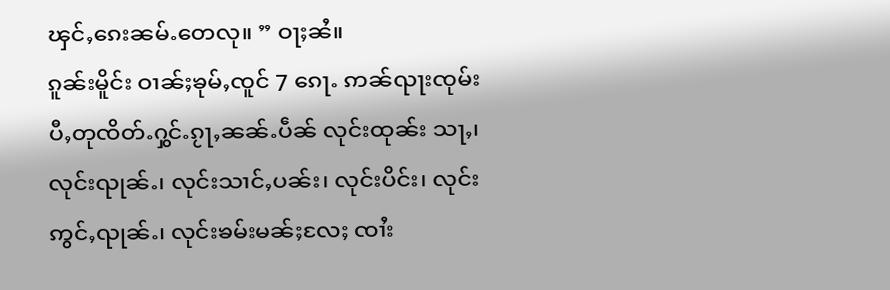ၾင်ႇၵေးၼမ်ႉတေလု။ ” ဝႃႈၼႆ။
ၵူၼ်းမိူင်း ဝၢၼ်ႈၶုမ်ႇၸူင် 7 ၵေႃႉ ဢၼ်ၺႃးၸုမ်းပီႇတုၸိတ်ႉႁွင်ႉၵႂႃႇၼၼ်ႉပဵၼ် လုင်းထုၼ်း သႃႇ၊ လုင်းၺုၼ်ႉ၊ လုင်းသၢင်ႇပၼ်း၊ လုင်းပိင်း၊ လုင်းဢွင်ႇၺုၼ်ႉ၊ လုင်းၶမ်းမၼ်ႈလႄႈ ၸၢႆး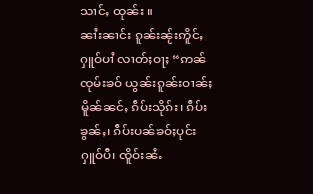သၢင်ႇ ထုၼ်း ။
ၼၢႆးၼၢင်း ၵူၼ်းၼႂ်းဢိူင်ႇႁူဝ်ပၢႆ လၢတ်ႈဝႃႈ “ဢၼ်ၸုမ်းၶဝ် ယွၼ်းၵူၼ်းဝၢၼ်ႈ မိူၼ်ၼင်ႇ ၵဵပ်းသိုၵ်း၊ ၵဵပ်းၶွၼ်ႇ၊ ၵဵပ်းပၼ်ၶဝ်ႈပုင်းႁူဝ်ပီ၊ ၸိူဝ်းၼႆႉ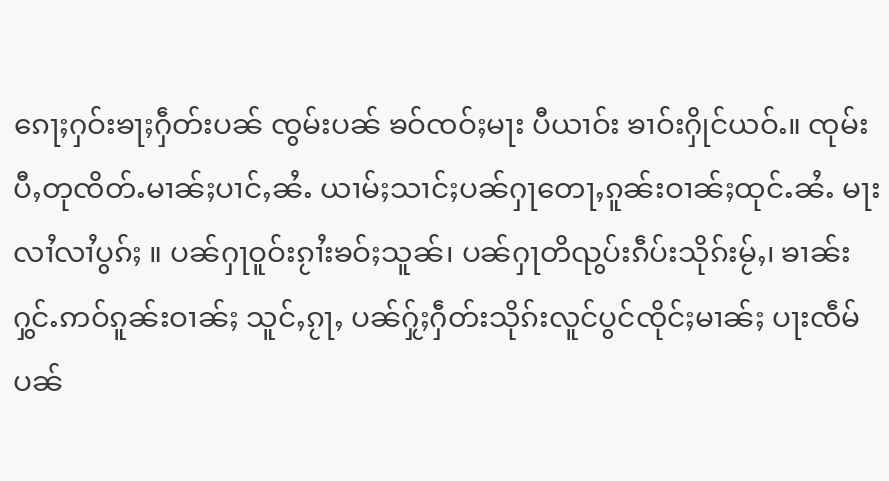ၵေႃႈႁဝ်းၶႃႈႁဵတ်းပၼ် ၸွမ်းပၼ် ၶဝ်ၸဝ်ႈမႃး ပီယၢဝ်း ၶၢဝ်းႁိုင်ယဝ်ႉ။ ၸုမ်းပီႇတုၸိတ်ႉမၢၼ်ႈပၢင်ႇၼႆႉ ယၢမ်ႈသၢင်ႈပၼ်ႁႃတေႃႇၵူၼ်းဝၢၼ်ႈထုင်ႉၼႆႉ မႃးလၢႆလၢႆပွၵ်ႈ ။ ပၼ်ႁႃဝူဝ်းၵႂၢႆးၶဝ်ႈသူၼ်၊ ပၼ်ႁႃတိၺွပ်းၵဵပ်းသိုၵ်းမႂ်ႇ၊ ၶၢၼ်းႁွင်ႉဢဝ်ၵူၼ်းဝၢၼ်ႈ သူင်ႇၵႂႃႇ ပၼ်ႁႂ်ႈႁဵတ်းသိုၵ်းလူင်ပွင်ၸိုင်ႈမၢၼ်ႈ ပႃးၸဵမ်ပၼ်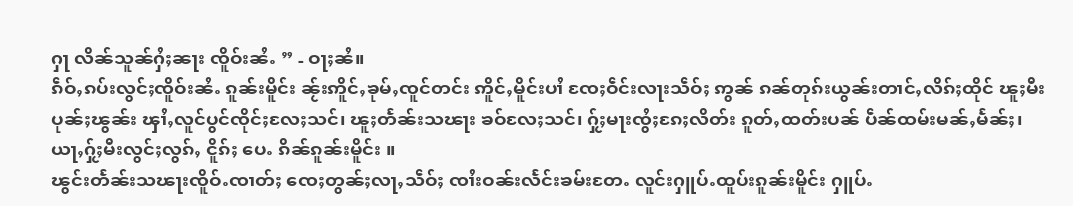ႁႃ လိၼ်သူၼ်ႁႆႈၼႃး ၸိူဝ်းၼႆႉ ” - ဝႃႈၼႆ။
ၵဵဝ်ႇၵပ်းလွင်ႈၸိူဝ်းၼႆႉ ၵူၼ်းမိူင်း ၼႂ်းဢိူင်ႇၶုမ်ႇၸူင်တင်း ဢိူင်ႇမိူင်းပၢႆ ၸႄႈဝဵင်းလႃးသဵဝ်ႈ ဢွၼ် ၵၼ်တုၵ်းယွၼ်းတၢင်ႇလိၵ်ႈထိုင် ၽူႈမီးပုၼ်ႈၽွၼ်း ၾၢႆႇလူင်ပွင်ၸိုင်ႈလႄႈသင်၊ ၽူႈတႅၼ်းသၽႃး ၶဝ်လႄႈသင်၊ ႁႂ်ႈမႃးၸွႆႈၵႄႈလိတ်း ၵူတ်ႇထတ်းပၼ် ပဵၼ်ထမ်းမၼ်ႇမႅၼ်ႈ၊ ယႃႇႁႂ်ႈမီးလွင်ႈလွၵ်ႇ ငိူၵ်ႈ ပေႉ ၵိၼ်ၵူၼ်းမိူင်း ။
ၽွင်းတႅၼ်းသၽႃးၸိူဝ်ႉၸၢတ်ႈ ၸေႈတွၼ်ႈလႃႇသဵဝ်ႈ ၸၢႆးဝၼ်းလႅင်းၶမ်းတႄႉ လူင်းႁူပ်ႉထူပ်းၵူၼ်းမိူင်း ႁူပ်ႉ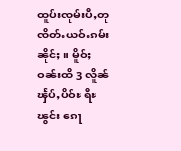ထူပ်းၸုမ်းပီႇတုၸိတ်ႉယဝ်ႉၵမ်းၼိုင်ႈ ။ မိူဝ်ႈဝၼ်းထိ 3 လိူၼ်ၾႅပ်ႇပိဝ်ႊ ရီႊ ၽွင်း ၵေႃ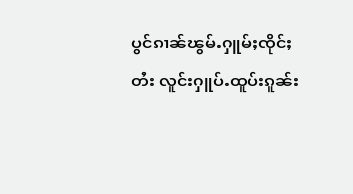ပွင်ၵၢၼ်ၽွမ်ႉႁူမ်ႈၸိုင်ႈတႆး လူင်းႁူပ်ႉထူပ်းၵူၼ်း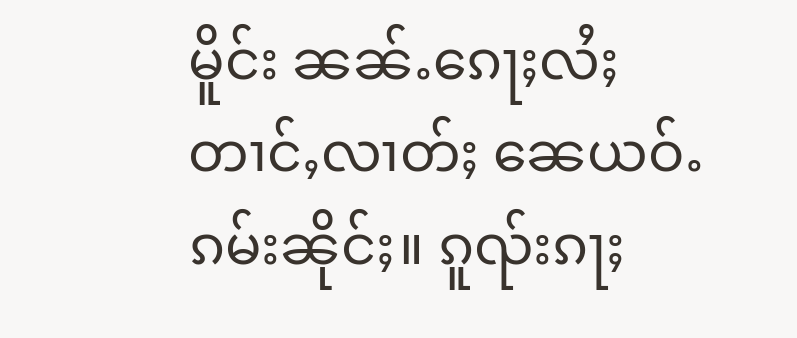မိူင်း ၼၼ်ႉၵေႃႈလႆႈတၢင်ႇလၢတ်ႈ ၼေယဝ်ႉၵမ်းၼိုင်ႈ။ ၵူၺ်းၵႃႈ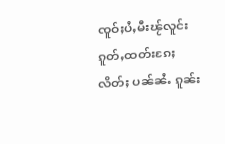ၸူဝ်ႈပႆႇမီးၽႂ်လူင်းၵူတ်ႇထတ်းၵႄႈလိတ်ႈ ပၼ်ၼႆႉ ၵူၼ်း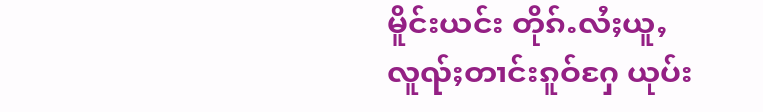မိူင်းယင်း တိုၵ်ႉလႆႈယူႇလူၺ်ႈတၢင်းၵူဝ်ႁႄ ယုပ်း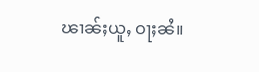ၽၢၼ်ႈယူႇ ဝႃႈၼႆ။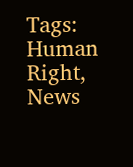Tags: Human Right, News